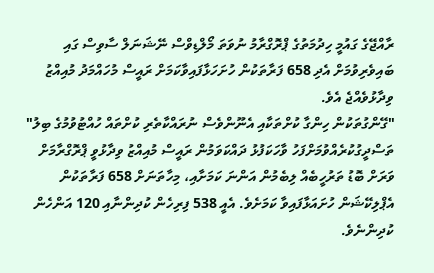ރާއްޖޭގެ ގައުމީ ހިދުމަތުގެ ޕްރޮގްރާމު ނުވަތަ މޯލްޑިވްސް ނޭޝަނަލް ސާވިސް ގައި ބައިވެރިވުމަށް އެދި 658 ފަރާތަކުން ހުށަހަޅާފައިވާކަމަށް ރައީސް މުހައްމަދު މުއިއްޒު ވިދާޅުވެއްޖެ އެވެ.
"ގޭންގުތަކުން ހިންގާ ކުށްތަކާއި އެނޫންވެސް ނުރައްކާތެރި ކުށްތައް ހުއްޓުވުމުގެ ބިލު" ތަސްދީގުކުރެއްވުމަށްފަހު ވާހަކަފުޅު ދައްކަވަމުން ރައީސް މުއިއްޒު ވިދާޅުވީ ޕްރޮގްރާމަށް ވަރަށް ބޮޑު ތަރުހީބެއް ލިބެމުން އަންނަ ކަމަށާއި، މިހާތަނަށް 658 ފަރާތަކުން އެޕްލިކޭޝަން ހުށައަޅާފައިވާ ކަމަށެވެ. އެއީ 538 ފިރިހެން ކުދިންނާއި 120 އަންހެން ކުދިންނެވެ.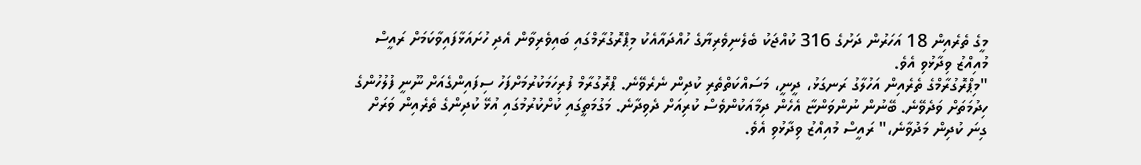މީގެ ތެރެއިން 18 އަހަރުން ދަށުގެ 316 ކުއްޖަކު ބެލެނިވެރިޔާގެ ހުއްދައާއެކު މިޕްރޮގުރާމްގައި ބައިވެރިވާން އެދި ހުށައަޅާފައިވާކަމަށް ރައީސް މުއިއްޒު ވިދާޅުވި އެވެ.
"މިޕްރޮގުރާމްގެ ތެރެއިން އަހުލާގު ރަނގަޅު، ދީނީ، މަސައްކަތްތެރި ކުދިން ނެރެވޭނެ. ޕްރޮގުރާމް ފުރިހަމަކުރުމަށްފަހު ސިފައިންގެއަށް ނޫނީ ފުލުހުންގެ ހިދުމަތަށް ވަދެވޭނެ. ބޭނުން ނުންވަންޏާ އެހެން ދިމާއަކުންވެސް ކުރިއަށް ދެވިދާނެ. މަގުމަތީގައި ކުށްކުރުމުގައި އުޅޭ ކުދިންގެ ތެރެއިން ވަރަށް ގިނަ ކުދިން މަދުވާނެ،" ރައީސް މުއިއްޒު ވިދާޅުވި އެވެ.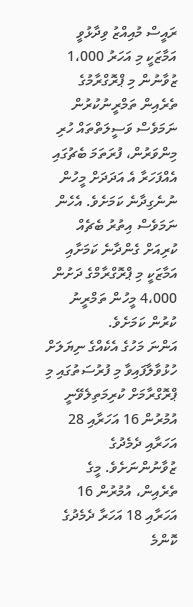ރައީސް މުއިއްޒު ވިދާޅުވީ އަމާޒަކީ މި އަހަރު 1،000 ޒުވާނުން މި ޕްރޮގްރާމުގެ ތެރެއިން ތަމްރީނުކުރުން ނަމަވެސް ވަސީލަތްތައް ހުރި މިންވަރުން، ފުރަތަމަ ބެޗުގައި އެއްފަހަރާ އެ އަދަދަށް މީހުން ނުނެގިދާނެ ކަމަށެވެ. އެހެން ނަމަވެސް އިތުރު ބެޗެއް ކުރިއަށް ގެންދާނެ ކަމަށާއި އަމާޒަކީ މި ޕްރޮގްރާމްގެ ދަށުން 4،000 މީހުން ތަމްރީނު ކުރުން ކަމަށެވެ.
އަންނަ މަހުގެ އެކެއްގެ ނިޔަލަށް ހުޅުވާލާފައިވާ މި ފުރުސަތުގައި މި ޕްރޮގްރާމަށް ކުރިމަތިލެވޭނީ އުމުރުން 16 އަހަރާއި 28 އަހަރާއި ދެމެދުގެ ޒުވާނުންނަށެވެ. މީގެ ތެރެއިން، އުމުރުން 16 އަހަރާއި 18 އަހަރާ ދެމެދުގެ ކޮންމެ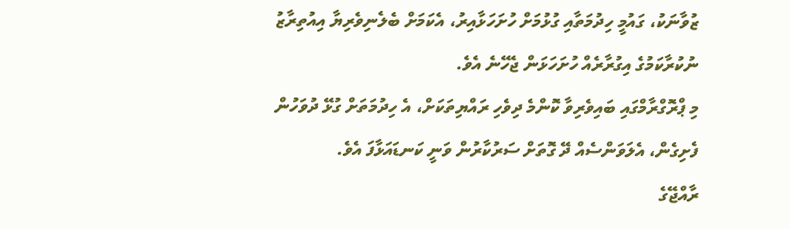ޒުވާނަކު، ގައުމީ ހިދުމަތާއި ގުޅުމަށް ހުށަހަޅާއިރު، އެކަމަށް ބެލެނިވެރިޔާ އިއުތިރާޒު ނުކުރާކަމުގެ އިގުރާރެއް ހުށަހަޅަން ޖެހޭނެ އެވެ.
މި ޕްރޮގްރާމްގައި ބައިވެރިވާ ކޮންމެ ދިވެހި ރައްޔިތަކަށް، އެ ހިދުމަތަށް ގުޅޭ ދުވަހުން ފެށިގެން، އެލަވަންސެއް ދޭ ގޮތަށް ސަރުކާރުން ވަނީ ކަނޑައަޅާފަ އެވެ.
ރާއްޖޭގެ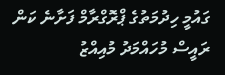ގައުމީ ހިދުމަތުގެ ޕްރޮގްރާމް ފަށާނެ ކަން ރައީސް މުހައްމަދު މުއިއްޒު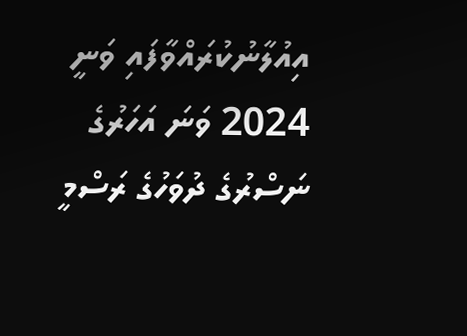އިއުލާނުކުރައްވާފައި ވަނީ 2024 ވަނަ އަހަރުގެ ނަސްރުގެ ދުވަހުގެ ރަސްމީ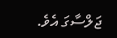ޖަލްސާގަ އެވެ.